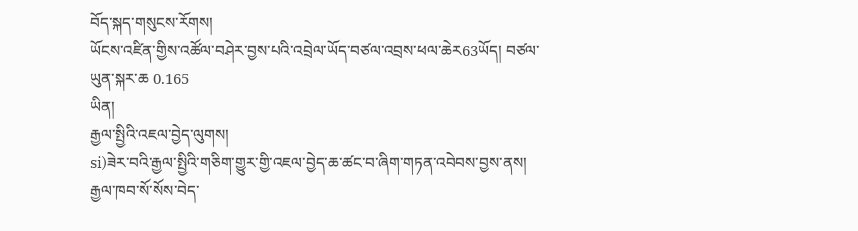བོད་སྐད་གསུངས་རོགས།
ཡོངས་འཛིན་གྱིས་འཚོལ་བཤེར་བྱས་པའི་འབྲེལ་ཡོད་བཙལ་འབྲས་ཕལ་ཆེར63ཡོད། བཙལ་ཡུན་སྐར་ཆ 0.165
ཡིན།
རྒྱལ་སྤྱིའི་འཇལ་བྱེད་ལུགས།
si)ཟེར་བའི་རྒྱལ་སྤྱིའི་གཅིག་གྱུར་གྱི་འཇལ་བྱེད་ཆ་ཚང་བ་ཞིག་གཏན་འབེབས་བྱས་ནས། རྒྱལ་ཁབ་སོ་སོས་བེད་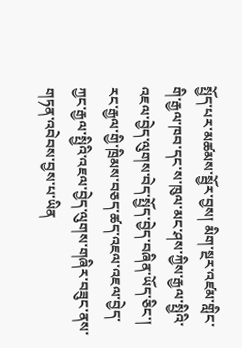སྤྱོད་པར་མཚམས་སྦྱོར་བྱས། མིག་སྔར་འཛམ་གླིང་གི་རྒྱལ་ཁབ་དང་ས་ཁུལ་མང་ཤས་ཀྱིས་རྒྱལ་སྤྱིའི་འཇལ་བྱེད་ལུགས་བེད་སྤྱོད་བྱེད་བཞིན་ཡོད་ཅིང་། རང་རྒྱལ་གྱི་ཁྲིམས་བཅད་ཚད་འཇལ་འཇལ་བྱེད་ཀྱང་རྒྱལ་སྤྱིའི་འཇལ་བྱེད་ལུགས་གཞིར་བཟུང་ནས་གཏན་འབེབས་བྱས་པ་ཡིན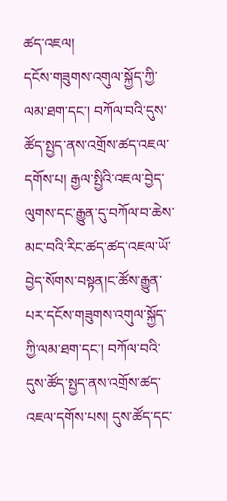ཚད་འཇལ།
དངོས་གཟུགས་འགུལ་སྐྱོད་ཀྱི་ལམ་ཐག་དང་། བཀོལ་བའི་དུས་ཚོད་སྤྱད་ནས་འགྲོས་ཚད་འཇལ་དགོས་པ། རྒྱལ་སྤྱིའི་འཇལ་བྱེད་ལུགས་དང་རྒྱུན་དུ་བཀོལ་བ་ཆེས་མང་བའི་རིང་ཚད་ཚད་འཇལ་ཡོ་བྱེད་སོགས་བསྟན།ང་ཚོས་རྒྱུན་པར་དངོས་གཟུགས་འགུལ་སྐྱོད་ཀྱི་ལམ་ཐག་དང་། བཀོལ་བའི་དུས་ཚོད་སྤྱད་ནས་འགྲོས་ཚད་འཇལ་དགོས་པས། དུས་ཚོད་དང་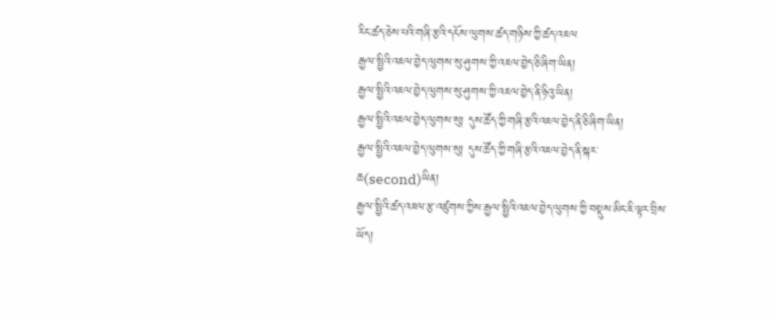རིང་ཚད་ཅེས་པའི་གཞི་རྩའི་དངོས་ལུགས་ཚད་གཉིས་ཀྱི་ཚད་འཇལ
རྒྱལ་སྤྱིའི་འཇལ་བྱེད་ལུགས་སུ་ཤུགས་ཀྱི་འཇལ་བྱེད་ཅི་ཞིག་ཡིན།
རྒྱལ་སྤྱིའི་འཇལ་བྱེད་ལུགས་སུ་ཤུགས་ཀྱི་འཇལ་བྱེད་ནི་ཉིའུ་ཡིན།
རྒྱལ་སྤྱིའི་འཇལ་བྱེད་ལུགས་སུ། དུས་ཚོད་ཀྱི་གཞི་རྩའི་འཇལ་བྱེད་ནི་ཅི་ཞིག་ཡིན།
རྒྱལ་སྤྱིའི་འཇལ་བྱེད་ལུགས་སུ། དུས་ཚོད་ཀྱི་གཞི་རྩའི་འཇལ་བྱེད་ནི་སྐར་ཆ(second)ཡིན།
རྒྱལ་སྤྱིའི་ཚད་འཇལ་རྩ་འཛུགས་ཀྱིས་རྒྱལ་སྤྱིའི་འཇལ་བྱེད་ལུགས་ཀྱི་བསྡུས་མིང་ཇི་ལྟར་བྲིས་ཡོད།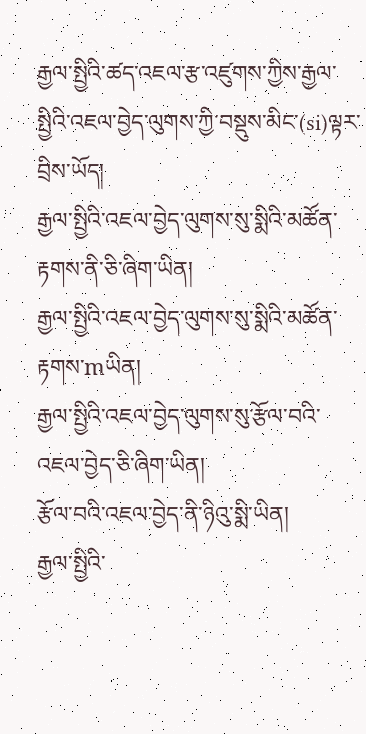རྒྱལ་སྤྱིའི་ཚད་འཇལ་རྩ་འཛུགས་ཀྱིས་རྒྱལ་སྤྱིའི་འཇལ་བྱེད་ལུགས་ཀྱི་བསྡུས་མིང་(si)ལྟར་བྲིས་ཡོད།
རྒྱལ་སྤྱིའི་འཇལ་བྱེད་ལུགས་སུ་སྨིའི་མཚོན་རྟགས་ནི་ཅི་ཞིག་ཡིན།
རྒྱལ་སྤྱིའི་འཇལ་བྱེད་ལུགས་སུ་སྨིའི་མཚོན་རྟགས་mཡིན།
རྒྱལ་སྤྱིའི་འཇལ་བྱེད་ལུགས་སུ་རྩོལ་བའི་འཇལ་བྱེད་ཅི་ཞིག་ཡིན།
རྩོལ་བའི་འཇལ་བྱེད་ནི་ཉིའུ་སྨི་ཡིན།
རྒྱལ་སྤྱིའི་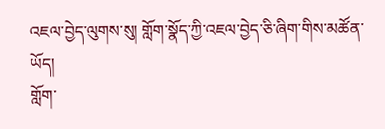འཇལ་བྱེད་ལུགས་སུ། གློག་སྣོད་ཀྱི་འཇལ་བྱེད་ཅི་ཞིག་གིས་མཚོན་ཡོད།
གློག་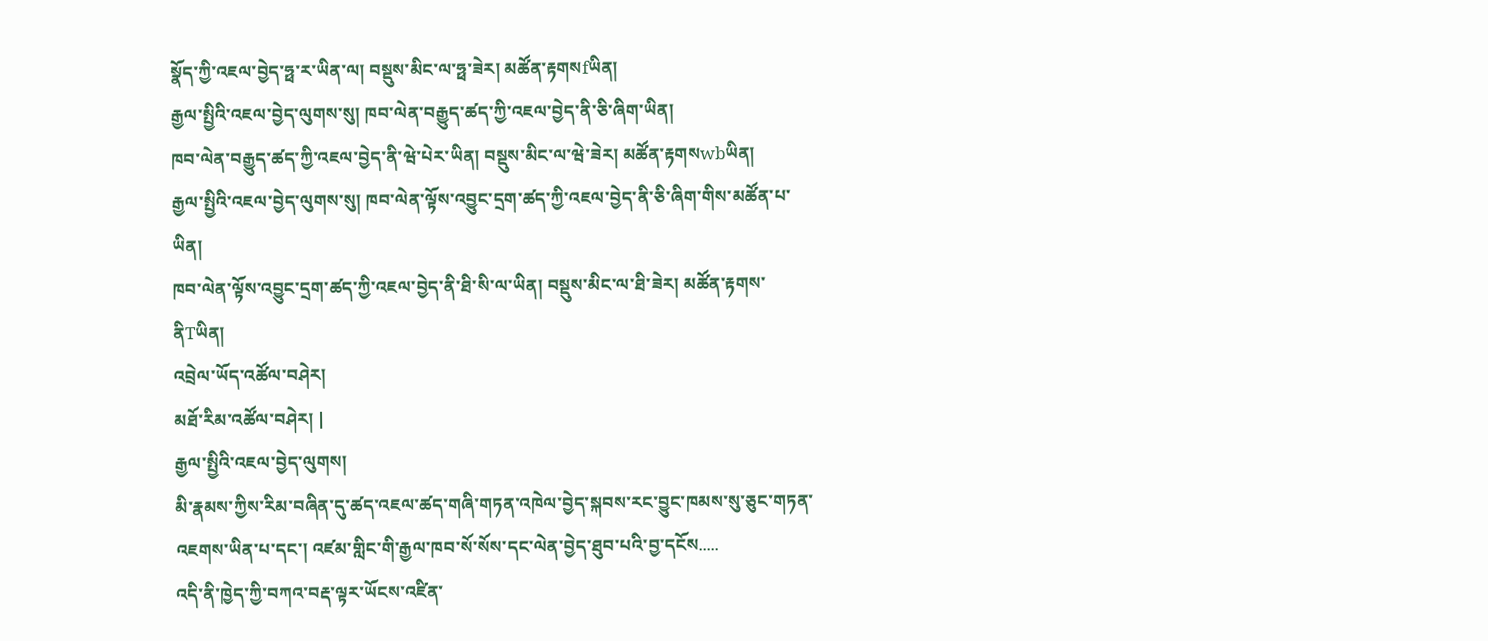སྣོད་ཀྱི་འཇལ་བྱེད་ཧྥ་ར་ཡིན་ལ། བསྡུས་མིང་ལ་ཧྥ་ཟེར། མཚོན་རྟགསfཡིན།
རྒྱལ་སྤྱིའི་འཇལ་བྱེད་ལུགས་སུ། ཁབ་ལེན་བརྒྱུད་ཚད་ཀྱི་འཇལ་བྱེད་ནི་ཅི་ཞིག་ཡིན།
ཁབ་ལེན་བརྒྱུད་ཚད་ཀྱི་འཇལ་བྱེད་ནི་ཝེ་པེར་ཡིན། བསྡུས་མིང་ལ་ཝེ་ཟེར། མཚོན་རྟགསwbཡིན།
རྒྱལ་སྤྱིའི་འཇལ་བྱེད་ལུགས་སུ། ཁབ་ལེན་ལྟོས་འབྱུང་དྲག་ཚད་ཀྱི་འཇལ་བྱེད་ནི་ཅི་ཞིག་གིས་མཚོན་པ་ཡིན།
ཁབ་ལེན་ལྟོས་འབྱུང་དྲག་ཚད་ཀྱི་འཇལ་བྱེད་ནི་ཐི་སི་ལ་ཡིན། བསྡུས་མིང་ལ་ཐི་ཟེར། མཚོན་རྟགས་ནིTཡིན།
འབྲེལ་ཡོད་འཚོལ་བཤེར།
མཐོ་རིམ་འཚོལ་བཤེར། |
རྒྱལ་སྤྱིའི་འཇལ་བྱེད་ལུགས།
མི་རྣམས་ཀྱིས་རིམ་བཞིན་དུ་ཚད་འཇལ་ཚད་གཞི་གཏན་འཁེལ་བྱེད་སྐབས་རང་བྱུང་ཁམས་སུ་ཅུང་གཏན་འཇགས་ཡིན་པ་དང་། འཛམ་གླིང་གི་རྒྱལ་ཁབ་སོ་སོས་དང་ལེན་བྱེད་ཐུབ་པའི་བྱ་དངོས.....
འདི་ནི་ཁྱེད་ཀྱི་བཀའ་བརྡ་ལྟར་ཡོངས་འཛིན་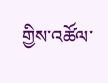གྱིས་འཚོལ་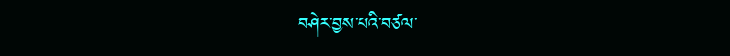བཤེར་བྱས་པའི་བཙལ་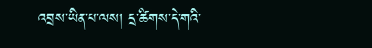འབྲས་ཡིན་པ་ལས། དྲ་ཚིགས་དེ་གའི་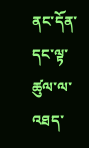ནང་དོན་དང་ལྟ་ཚུལ་ལ་འཐད་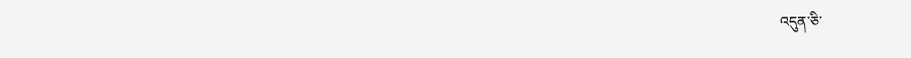འདུན་ཅི་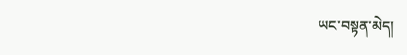ཡང་བསྟན་མེད།